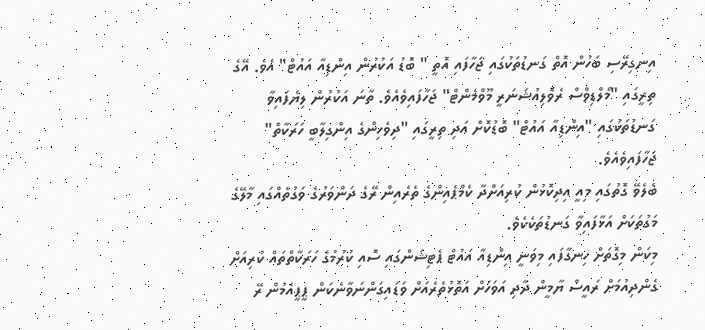އިނގިރޭސި ބަހުން އޮތް ގަނޑުތަކުގައި ޖަހާފައި އޮތީ " ބޮޑު އަކުރުން އިންޑިއާ އައުޓް" އެވެ. އޭގެ ތިރީގައި "މޯލްޑިވްސް ރެވޮލިއުޝަނަރީ މޫވްމެންޓް" ޖަހާފައިވެއެވެ. ތާނަ އަކުރުން ލިޔެފައިވާ ގަނޑުތަކުގައި "އިންޑިއާ އައުޓް" ބޮޑުކޮށް އަދި ތިރީގައި "ދިވެހިންގެ އިންގިލާބީ ހަރަކާތް" ޖަހާފައިވެއެވެ.
ބެލެވޭ ގޮތުގައި މިއީ އިދިކޮޅުން ކުރިއަށްދާ ކެމްޕެއިންގެ ތެރެއިން ރޭގެ ދަންވަރުގެ ވަގުތެއްގައި މާލޭގެ މަގުތަކަށް އަޅާފައިވާ ގަނޑުތަކެކެވެ.
މިކަން މިގޮތަށް ހިނގާފައި މިވަނީ އިންޑިއާ އައުޓް ޕެޓިޝަންގައި ސޮއި ކުރުމުގެ ހަރަކާތްތައް ކުރިއަށް ގެންދިއުމަށް ރައީސް ޔާމީން ދާދި އަވަހަށް އަތޮޅުތެރެއަށް ވަޑައިގަންނަވާނެކަން ޕީޕީއެމުން ރޭ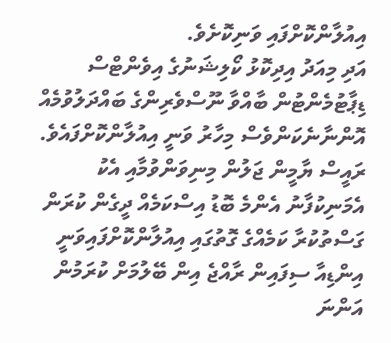އިއުލާންކޮށްފައި ވަނިކޮށެވެ.
އަދި މިއަދު އިދިކޮޅު ކޯލިޝަނުގެ އިވެންޓްސް ޑިޕާޓުމެންޓުން ބާއްވާ ނޫސްވެރިންގެ ބައްދަލުވުމެއް އޮންނާނެކަންވެސް މިހާރު ވަނީ އިއުލާންކޮށްފައެވެ.
ރައީސް ޔާމީން ޖަލުން މިނިވަންވުމާއި އެކު އެމަނިކުފާނު އެންމެ ބޮޑު އިސްކަމެއް ދީގެން ކުރަން ގަސްތުކުރާ ކަމެއްގެ ގޮތުގައި އިއުލާންކޮށްފައިވަނީ އިންޑިއާ ސިފައިން ރާއްޖެ އިން ބޭލުމަށް ކުރަމުން އަންނަ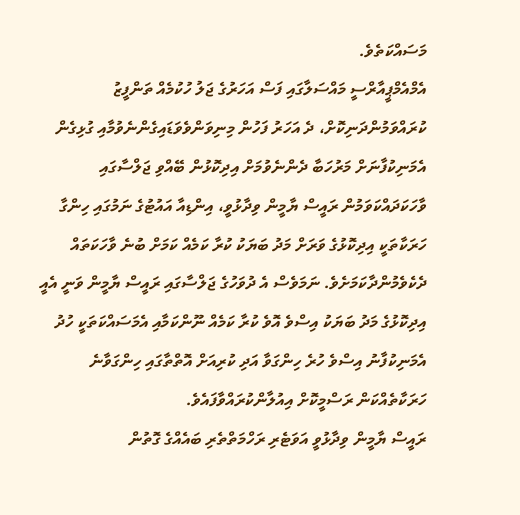މަސައްކަތެވެ.
އެމްއެމްޕީއާރްސީ މައްސަލާގައި ފަސް އަހަރުގެ ޖަލު ހުކުމެއް ތަންފީޒު ކުރައްވަމުންދަނިކޮށް، ދެ އަހަރު ފަހުން މިނިވަންވެވަޑައިގެންނެވުމާއި ގުޅިގެން އެމަނިކުފާނަށް މަރުހަބާ ދެންނެވުމަށް އިދިކޮޅުން ބޭއްވި ޖަލްސާގައި ވާހަކަދައްކަވަމުން ރައީސް ޔާމީން ވިދާޅުވީ، އިންޑިއާ އައުޓުގެ ނަމުގައި ހިންގާ ހަރަކާތަކީ އިދިކޮޅުގެ ވަރަށް މަދު ބަޔަކު ކުރާ ކަމެއް ކަމަށް ބުނެ ވާހަކަތައް ދެކެވެމުންދާކަމަށެވެ. ނަމަވެސް އެ ދުވަހުގެ ޖަލްސާގައި ރައީސް ޔާމީން ވަނީ އެއީ އިދިކޮޅުގެ މަދު ބަޔަކު އިސްވެ އޮވެ ކުރާ ކަމެއް ނޫންކަމާއި އެމަސައްކަތަކީ ހުދު އެމަނިކުފާނު އިސްވެ ހުރެ ހިންގަވާ އަދި ކުރިއަށް އޮތްތާގައި ހިންގަވާނެ ހަރަކާތެއްކަން ރަސްމީކޮށް އިއުލާންކުރައްވާފައެވެ.
ރައީސް ޔާމީން ވިދާޅުވީ އަވަޓެރި ރަހްމަތްތެރި ބައެއްގެ ގޮތުން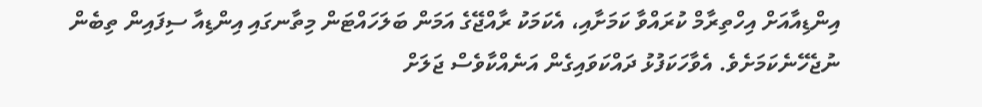އިންޑިއާއަށް އިހްތިރާމް ކުރައްވާ ކަމަށާއި، އެކަމަކު ރާއްޖޭގެ އަމަން ބަލަހައްޓަން މިތާނގައި އިންޑިއާ ސިފައިން ތިބެން ނުޖެހޭނެކަމަށެވެ. އެވާހަކަފުޅު ދައްކަވައިގެން އަނެއްކާވެސް ޖަލަށް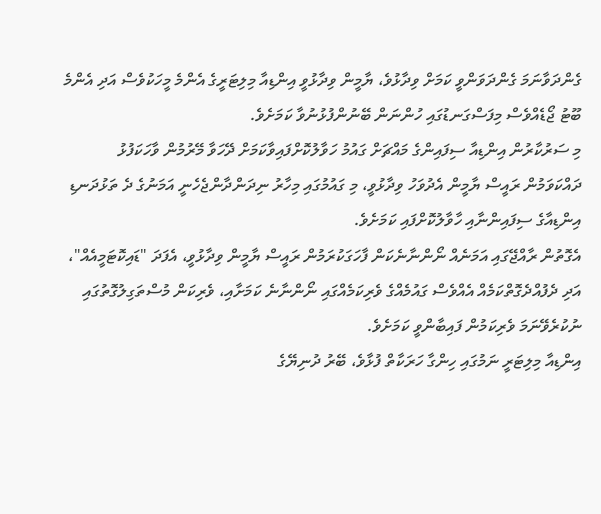ގެންދަވާނަމަ ގެންދަވަންވީ ކަމަށް ވިދާޅުވެ، ޔާމީން ވިދާޅުވީ އިންޑިއާ މިލިޓަރީގެ އެންމެ މީހަކުވެސް އަދި އެންމެ ބޫޓު ޖޯޑެއްވެސް މިފަސްގަނޑުގައި ހުންނަން ބޭނުންފުޅުނުވާ ކަމަށެވެ.
މި ސަރުކާރުން އިންޑިއާ ސިފައިންގެ މައްޗަށް ގައުމު ހަވާލުކޮށްފައިވާކަމަށް ދޭހަވާ މޭރުމުން ވާހަކަފުޅު ދައްކަވަމުން ރައީސް ޔާމީން އެދުވަހު ވިދާޅުވީ، މި ގައުމުގައި މިހާރު ނިދަންދާންޖެހެނީ އަމަނުގެ ދެ ތަޅުދަނޑި އިންޑިއާގެ ސިފައިންނާއި ހާވާލުކޮށްފައި ކަމަށެވެ.
އެގޮތުން ރާއްޖޭގައި އަމަނެއް ނޯންނާނެކަން ފާހަގަކުރަމުން ރައީސް ޔާމީން ވިދާޅުވީ، އެފަދަ "ޑައިކޮޓަމީއެއް"، އަދި ދެފުއްދެގޮތްކަމެއް އެއްވެސް ގައުމެއްގެ ވެރިކަމެއްގައި ނޯންނާނެ ކަމަށާއި، ވެރިކަން މުސްތަގިލުގޮތުގައި ނުކުރެވޭނަމަ ވެރިކަމުން ފައިބާންވީ ކަމަށެވެ.
އިންޑިއާ މިލިޓަރީ ނަމުގައި ހިންގާ ހަރަކާތް ފުޅާވެ، ބޭރު ދުނިޔޭގެ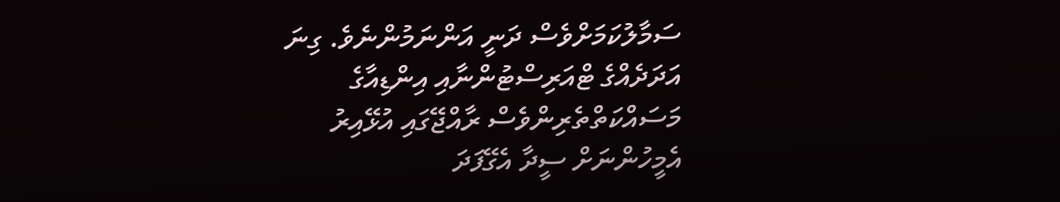ސަމާލުކަމަށްވެސް ދަނީ އަންނަމުންނެވެ. ގިނަ އަދަދެއްގެ ޓްއަރިސްޓުންނާއި އިންޑިއާގެ މަސައްކަތްތެރިންވެސް ރާއްޖޭގައި އުޅޭއިރު އެމީހުންނަށް ސީދާ އެގޭފަދަ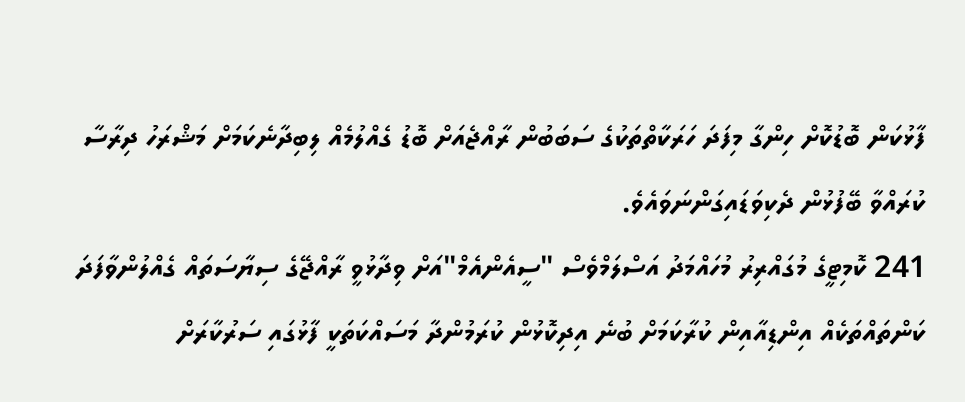ފާޅުކަން ބޮޑުކޮށް ހިންގާ މިފަދަ ހަރަކާތްތަކުގެ ސަބަބުން ރާއްޖެއަށް ބޮޑު ގެއްލުމެއް ލިބިދާނެކަމަށް މަޝްރަހު ދިރާސާ ކުރައްވާ ބޭފުޅުން ދެކިވަޑައިގަންނަވައެވެ.
241 ކޮމިޓީގެ މުގައްރިރު މުހައްމަދު އަސްލަމްވެސް "ސީއެންއެމް"އަށް ވިދާޅުވީ ރާއްޖޭގެ ސިޔާސަތައް ގެއްލުންވާފަދަ ކަންތައްތަކެއް އިންޑިއާއިން ކުރާކަމަށް ބުނެ އިދިކޮޅުން ކުރަމުންދާ މަސައްކަތަކީ ފާޅުގައި ސަރުކާރަށް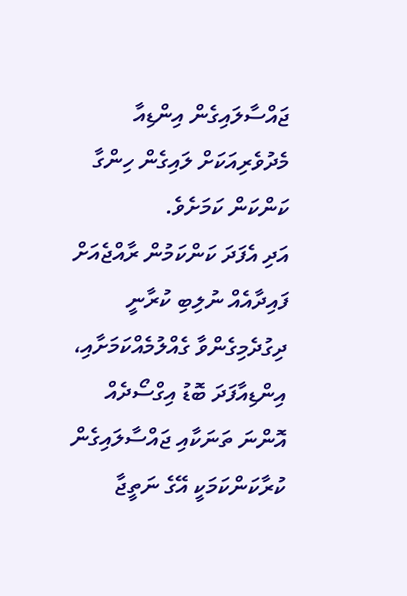ޖައްސާލައިގެން އިންޑިއާ މެދުވެރިއަކަށް ލައިގެން ހިންގާ ކަންކަން ކަމަށެވެ.
އަދި އެފަދަ ކަންކަމުން ރާއްޖެއަށް ފައިދާއެއް ނުލިބި ކުރާނީ ދިގުދެމިގެންވާ ގެއްލުމެއްކަމަށާއި، އިންޑިއާފަދަ ބޮޑު އިގްސޯދެއް އޮންނަ ތަނަކާއި ޖައްސާލައިގެން ކުރާކަންކަމަކީ އޭގެ ނަތީޖާ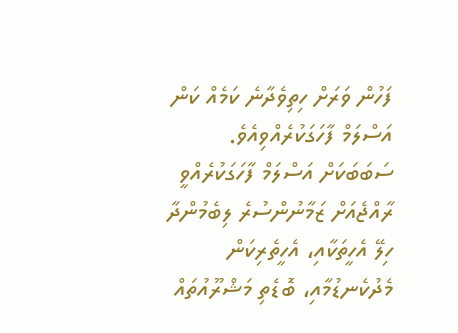ފަހުން ވަރަށް ހިތިވެދާނެ ކަމެއް ކަން އަސްލަމް ފާހަގަކުރެއްވިއެވެ.
ސަބަބަކަށް އަސްލަމް ފާހަގަކުރެއްވީ ރާއްޖެއަށް ޒަމާނުންސުރެ ލިބެމުންދާ ހިލޭ އެހީތަކާއި، އެހީތެރިކަން މެދުކެނޑުމާއި، ބޮޑެތި މަޝްރޫއުތައް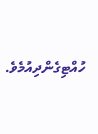ހުއްޓިގެންދިއުމެވެ.